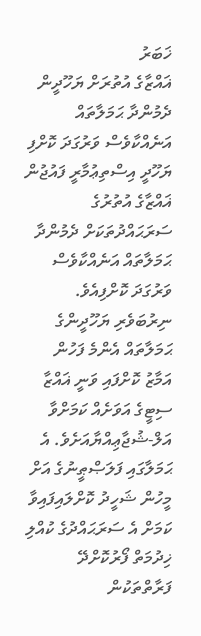ޚަބަރު
ޣައްޒާގެ އުތުރަށް ޔަހޫދީން ދެމުންދާ ޙަމަލާތައް އަނެއްކާވެސް ވަރުގަދަ ކޮށްފި
ޔަހޫދީ އިސްތިޢުމާރީ ފައުޖުން ޣައްޒާގެ އުތުރުގެ ސަރަޙައްދުތަކަށް ދެމުންދާ ޙަމަލާތައް އަނެއްކާވެސް ވަރުގަދަ ކޮށްފިއެވެ.
ނިރުބަވެރި ޔަހޫދީންގެ ޙަމަލާތައް އެންމެ ފަހުން އަމާޒު ކޮށްފައި ވަނީ ޣައްޒާ ސިޓީގެ އަވަށެއް ކަމަށްވާ އަލް-ޝުޖާޢިއްޔާއަށެވެ. އެ ޙަމަލާގައި ފަލަޞްޠީނުގެ އަށް މީހުން ޝަހީދު ކޮށްލައިފައިވާ ކަމަށް އެ ސަރަޙައްދުގެ ކުއްލި ޚިދުމަތް ފޯރުކޮށްދޭ ފަރާތްތަކުން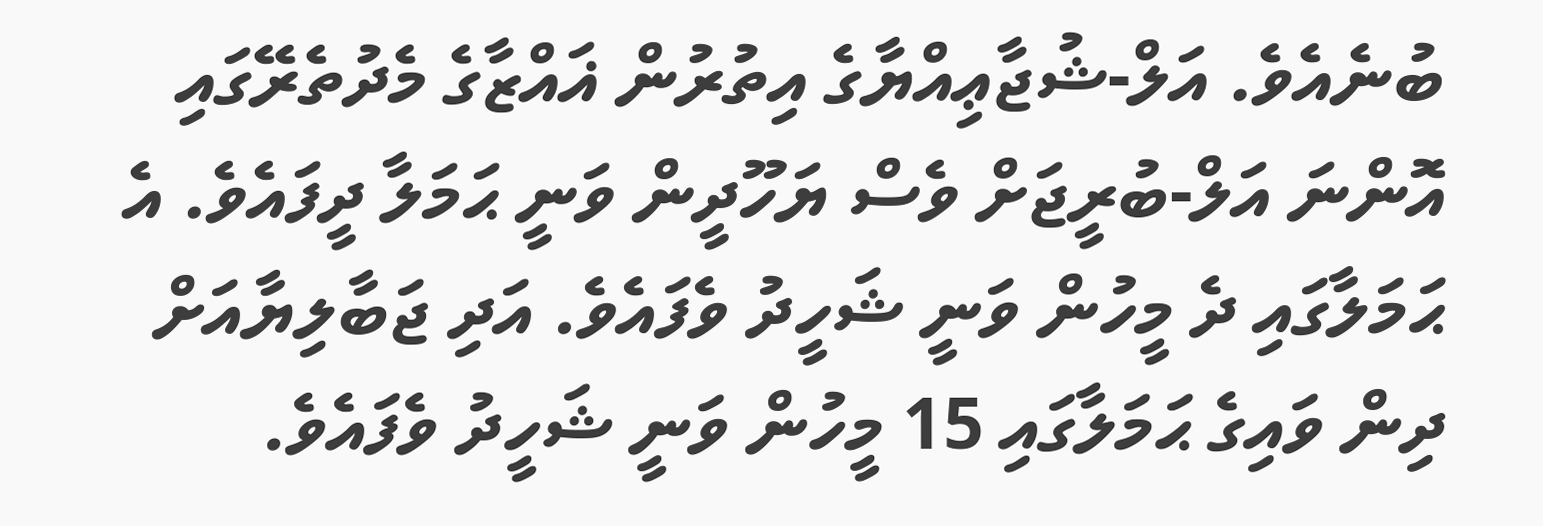ބުނެއެވެ. އަލް-ޝުޖާޢިއްޔާގެ އިތުރުން ޣައްޒާގެ މެދުތެރޭގައި އޮންނަ އަލް-ބުރީޖަށް ވެސް ޔަހޫދީން ވަނީ ޙަމަލާ ދީފައެވެ. އެ ޙަމަލާގައި ދެ މީހުން ވަނީ ޝަހީދު ވެފައެވެ. އަދި ޖަބާލިޔާއަށް ދިން ވައިގެ ޙަމަލާގައި 15 މީހުން ވަނީ ޝަހީދު ވެފައެވެ.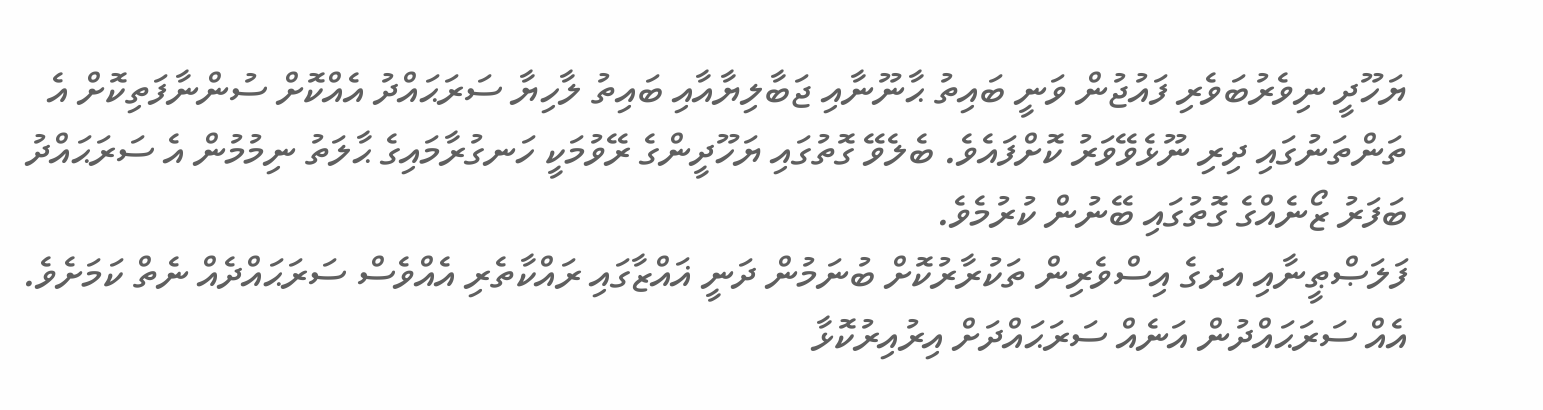ޔަހޫދީ ނިވެރުބަވެރި ފައުޖުން ވަނީ ބައިތު ޙާނޫނާއި ޖަބާލިޔާއާއި ބައިތު ލާހިޔާ ސަރަޙައްދު އެއްކޮށް ސުންނާފަތިކޮށް އެ ތަންތަނުގައި ދިރި ނޫޅެވޭވަރު ކޮށްފައެވެ. ބެލެވޭ ގޮތުގައި ޔަހޫދީންގެ ރޭވުމަކީ ހަނގުރާމައިގެ ޙާލަތު ނިމުމުން އެ ސަރަޙައްދު ބަފަރު ޒޯނެއްގެ ގޮތުގައި ބޭނުން ކުރުމެވެ.
ފަލަޞްޠީނާއި އދގެ އިސްވެރިން ތަކުރާރުކޮށް ބުނަމުން ދަނީ ޣައްޒާގައި ރައްކާތެރި އެއްވެސް ސަރަޙައްދެއް ނެތް ކަމަށެވެ. އެއް ސަރަޙައްދުން އަނެއް ސަރަޙައްދަށް އިރުއިރުކޮޅާ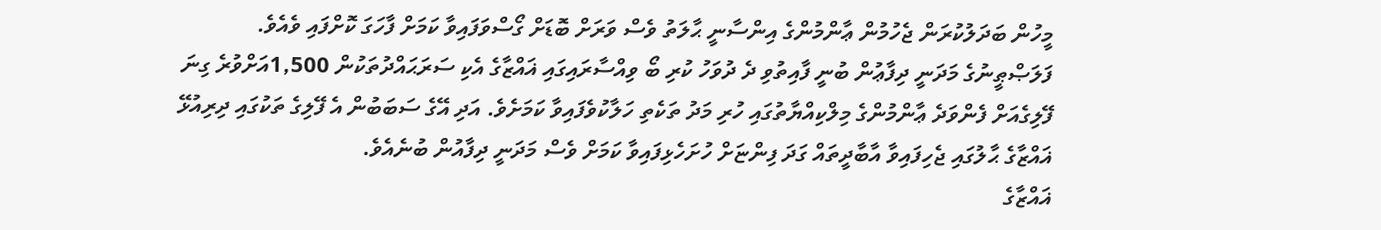މީހުން ބަދަލުކުރަން ޖެހުމުން ޢާންމުންގެ އިންސާނީ ޙާލަތު ވެސް ވަރަށް ބޮޑަށް ގޯސްވަފައިވާ ކަމަށް ފާހަގަ ކޮށްފައި ވެއެވެ.
ފަލަޞްޠީނުގެ މަދަނީ ދިފާޢުން ބުނީ ފާއިތުވި ދެ ދުވަހު ކުރި ބޯ ވިއްސާރައިގައި ޣައްޒާގެ އެކި ސަރަޙައްދުތަކުން 1,500އަށްވުރެ ގިނަ ފޭލިގެއަށް ފެންވަދެ ޢާންމުންގެ މިލްކިއްޔާތުގައި ހުރި މަދު ތަކެތި ހަލާކުވެފައިވާ ކަމަށެވެ. އަދި އޭގެ ސަބަބުން އެ ފޭލިގެ ތަކުގައި ދިރިއުޅޭ ޣައްޒާގެ ޙާލުގައި ޖެހިފައިވާ އާބާދީތައް ގަދަ ފިންޏަށް ހުށަހެޅިފައިވާ ކަމަށް ވެސް މަދަނީ ދިފާއުން ބުނެއެވެ.
ޣައްޒާގެ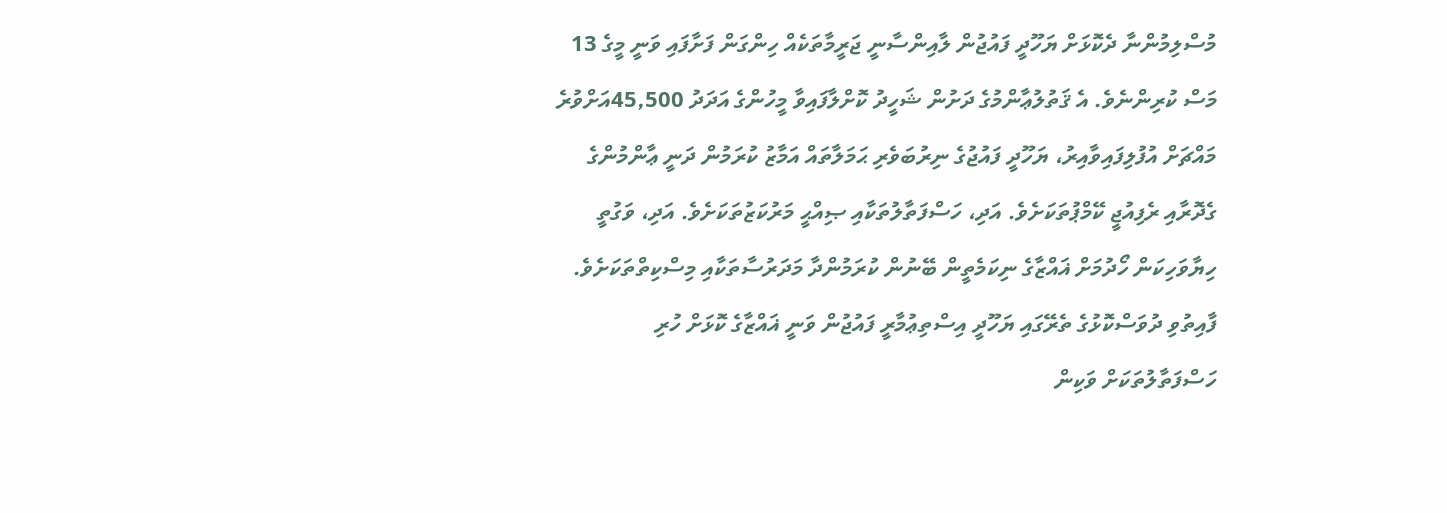މުސްލިމުންނާ ދެކޮޅަށް ޔަހޫދީ ފައުޖުން ލާއިންސާނީ ޖަރީމާތަކެއް ހިންގަން ފަށާފައި ވަނީ މީގެ 13 މަސް ކުރިންނެވެ. އެ ޤަތުލުޢާންމުގެ ދަށުން ޝަހީދު ކޮށްލާފައިވާ މީހުންގެ އަދަދު 45,500އަށްވުރެ މައްޗަށް އުފުލިފައިވާއިރު، ޔަހޫދީ ފައުޖުގެ ނިރުބަވެރި ޙަމަލާތައް އަމާޒު ކުރަމުން ދަނީ ޢާންމުންގެ ގެދޮރާއި ރެފިއުޖީ ކޭމްޕުތަކަށެވެ. އަދި، ހަސްފަތާލުތަކާއި ޞިއްޙީ މަރުކަޒުތަކަށެވެ. އަދި، ވަގުތީ ހިޔާވަހިކަން ހޯދުމަށް ޣައްޒާގެ ނިކަމެތީން ބޭނުން ކުރަމުންދާ މަދަރުސާތަކާއި މިސްކިތްތަކަށެވެ. ފާއިތުވި ދުވަސްކޮޅުގެ ތެރޭގައި ޔަހޫދީ އިސްތިޢުމާރީ ފައުޖުން ވަނީ ޣައްޒާގެ ކޮޅަށް ހުރި ހަސްފަތާލުތަކަށް ވަކިން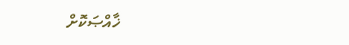ޚާއްޞަކޮށް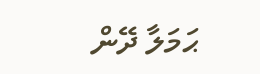ޙަމަލާ ދޭން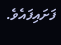ފަށައިފައެވެ.